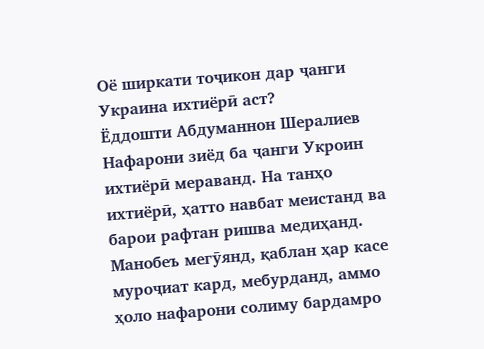Оё ширкати тоҷикон дар ҷанги Украина ихтиёрӣ аст?
Ёддошти Абдуманнон Шералиев
Нафарони зиёд ба ҷанги Укроин ихтиёрӣ мераванд. На танҳо ихтиёрӣ, ҳатто навбат меистанд ва барои рафтан ришва медиҳанд. Манобеъ мегӯянд, қаблан ҳар касе муроҷиат кард, мебурданд, аммо ҳоло нафарони солиму бардамро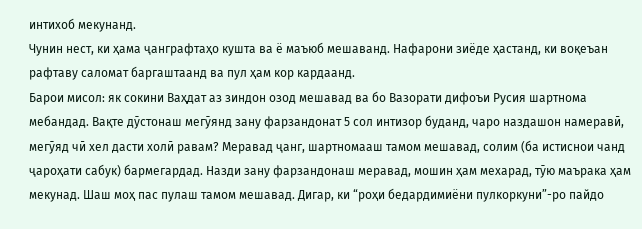интихоб мекунанд.
Чунин нест, ки ҳама ҷанграфтаҳо кушта ва ё маъюб мешаванд. Нафарони зиёде ҳастанд, ки воқеъан рафтаву саломат баргаштаанд ва пул ҳам кор кардаанд.
Барои мисол: як сокини Ваҳдат аз зиндон озод мешавад ва бо Вазорати дифоъи Русия шартнома мебандад. Вақте дӯстонаш мегӯянд зану фарзандонат 5 сол интизор буданд, чаро наздашон намеравӣ, мегӯяд чӣ хел дасти холӣ равам? Меравад ҷанг, шартномааш тамом мешавад, солим (ба истиснои чанд ҷароҳати сабук) бармегардад. Назди зану фарзандонаш меравад, мошин ҳам мехарад, тӯю маърака ҳам мекунад. Шаш моҳ пас пулаш тамом мешавад. Дигар, ки “роҳи бедардимиёни пулкоркуни”-ро пайдо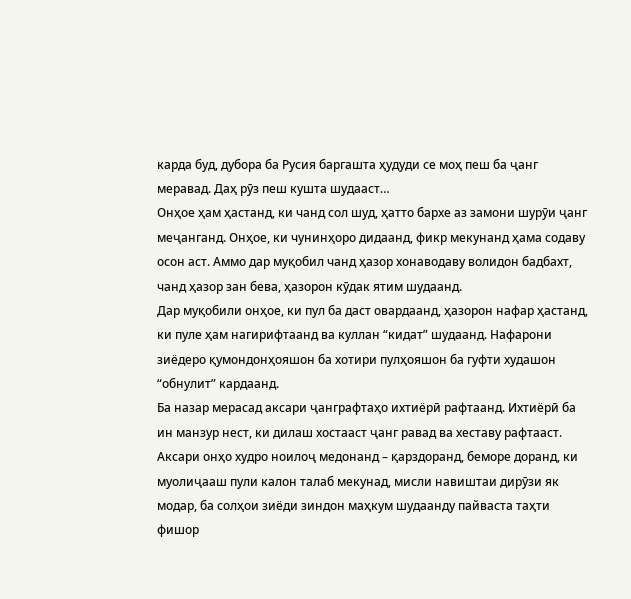карда буд, дубора ба Русия баргашта ҳудуди се моҳ пеш ба ҷанг меравад. Даҳ рӯз пеш кушта шудааст…
Онҳое ҳам ҳастанд, ки чанд сол шуд, ҳатто бархе аз замони шурӯи ҷанг меҷанганд. Онҳое, ки чунинҳоро дидаанд, фикр мекунанд ҳама содаву осон аст. Аммо дар муқобил чанд ҳазор хонаводаву волидон бадбахт, чанд ҳазор зан бева, ҳазорон кӯдак ятим шудаанд.
Дар муқобили онҳое, ки пул ба даст овардаанд, ҳазорон нафар ҳастанд, ки пуле ҳам нагирифтаанд ва куллан “кидат” шудаанд. Нафарони зиёдеро қумондонҳояшон ба хотири пулҳояшон ба гуфти худашон “обнулит” кардаанд.
Ба назар мерасад аксари ҷанграфтаҳо ихтиёрӣ рафтаанд. Ихтиёрӣ ба ин манзур нест, ки дилаш хостааст ҷанг равад ва хеставу рафтааст. Аксари онҳо худро ноилоҷ медонанд – қарздоранд, беморе доранд, ки муолиҷааш пули калон талаб мекунад, мисли навиштаи дирӯзи як модар, ба солҳои зиёди зиндон маҳкум шудаанду пайваста таҳти фишор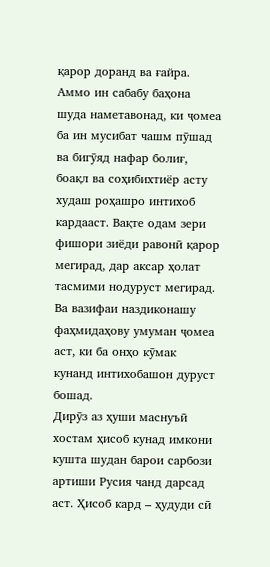қарор доранд ва ғайра.
Аммо ин сабабу баҳона шуда наметавонад, ки ҷомеа ба ин мусибат чашм пӯшад ва бигӯяд нафар болиғ, боақл ва соҳибихтиёр асту худаш роҳашро интихоб кардааст. Вақте одам зери фишори зиёди равонӣ қарор мегирад, дар аксар ҳолат тасмими нодуруст мегирад. Ва вазифаи наздиконашу фаҳмидаҳову умуман ҷомеа аст, ки ба онҳо кӯмак кунанд интихобашон дуруст бошад.
Дирӯз аз ҳуши маснуъӣ хостам ҳисоб кунад имкони кушта шудан барои сарбози артиши Русия чанд дарсад аст. Ҳисоб кард – ҳудуди сӣ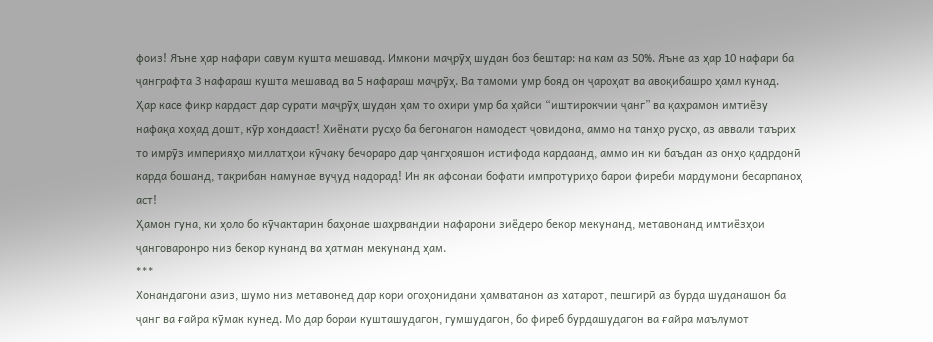фоиз! Яъне ҳар нафари савум кушта мешавад. Имкони маҷрӯҳ шудан боз бештар: на кам аз 50%. Яъне аз ҳар 10 нафари ба ҷанграфта 3 нафараш кушта мешавад ва 5 нафараш маҷрӯҳ. Ва тамоми умр бояд он ҷароҳат ва авоқибашро ҳамл кунад.
Ҳар касе фикр кардаст дар сурати маҷрӯҳ шудан ҳам то охири умр ба ҳайси “иштирокчии ҷанг” ва қаҳрамон имтиёзу нафақа хоҳад дошт, кӯр хондааст! Хиёнати русҳо ба бегонагон намодест ҷовидона, аммо на танҳо русҳо, аз аввали таърих то имрӯз империяҳо миллатҳои кӯчаку бечораро дар ҷангҳояшон истифода кардаанд, аммо ин ки баъдан аз онҳо қадрдонӣ карда бошанд, тақрибан намунае вуҷуд надорад! Ин як афсонаи бофати импротуриҳо барои фиреби мардумони бесарпаноҳ аст!
Ҳамон гуна, ки ҳоло бо кӯчактарин баҳонае шаҳрвандии нафарони зиёдеро бекор мекунанд, метавонанд имтиёзҳои ҷанговаронро низ бекор кунанд ва ҳатман мекунанд ҳам.
***
Хонандагони азиз, шумо низ метавонед дар кори огоҳонидани ҳамватанон аз хатарот, пешгирӣ аз бурда шуданашон ба ҷанг ва ғайра кӯмак кунед. Мо дар бораи кушташудагон, гумшудагон, бо фиреб бурдашудагон ва ғайра маълумот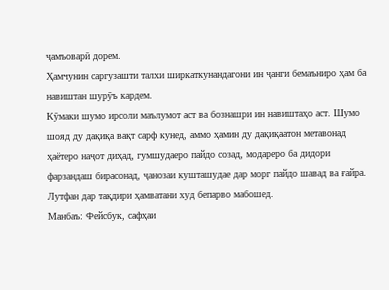ҷамъоварӣ дорем.
Ҳамчунин саргузашти талхи ширкаткунандагони ин ҷанги бемаъниро ҳам ба навиштан шурӯъ кардем.
Кӯмаки шумо ирсоли маълумот аст ва бознашри ин навиштаҳо аст. Шумо шояд ду дақиқа вақт сарф кунед, аммо ҳамин ду дақиқаатон метавонад ҳаётеро наҷот диҳад, гумшудаеро пайдо созад, модареро ба дидори фарзандаш бирасонад, ҷанозаи кушташудае дар морг пайдо шавад ва ғайра. Лутфан дар тақдири ҳамватани худ бепарво мабошед.
Манбаъ: Фейсбук, сафҳаи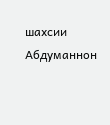шахсии Абдуманнон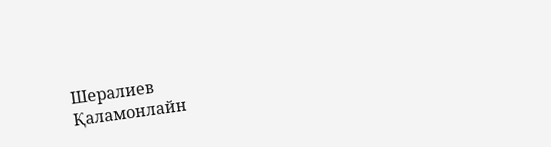Шералиев
Қаламонлайн